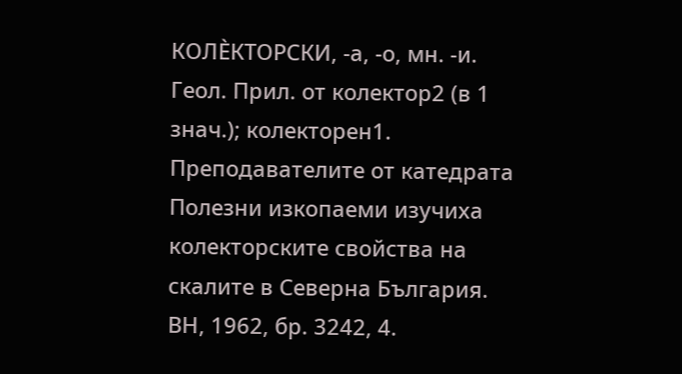КОЛЀКТОРСКИ, -а, -о, мн. -и. Геол. Прил. от колектор2 (в 1 знач.); колекторен1. Преподавателите от катедрата Полезни изкопаеми изучиха колекторските свойства на скалите в Северна България. ВН, 1962, бр. 3242, 4.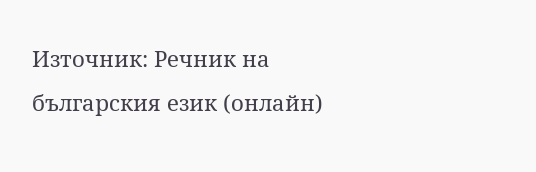Източник: Речник на българския език (онлайн)